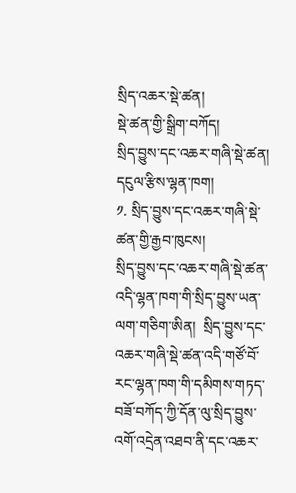སྲིད་འཆར་སྡེ་ཚན།
སྡེ་ཚན་གྱི་སྒྲིག་བཀོད།
སྲིད་བྱུས་དང་འཆར་གཞི་སྡེ་ཚན།  དངུལ་རྩིས་ལྷན་ཁག།
༡. སྲིད་བྱུས་དང་འཆར་གཞི་སྡེ་ཚན་གྱི་རྒྱབ་ཁུངས།
སྲིད་བྱུས་དང་འཆར་གཞི་སྡེ་ཚན་འདི་ལྷན་ཁག་གི་སྲིད་བྱུས་ཡན་ལག་གཅིག་ཨིན།  སྲིད་བྱུས་དང་འཆར་གཞི་སྡེ་ཚན་འདི་གཙོ་བོ་རང་ལྷན་ཁག་གི་དམིགས་གཏད་བཟོ་བཀོད་ཀྱི་དོན་ལུ་སྲིད་བྱུས་འགོ་འདྲེན་འཐབ་ནི་དང་འཆར་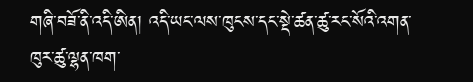གཞི་བཟོ་ནི་འདི་ཨིན། འདི་ཡང་ལས་ཁུངས་དང་སྡེ་ཚན་ཚུ་རང་སོའི་འགན་ཁུར་ཚུ་ལྷན་ཁག་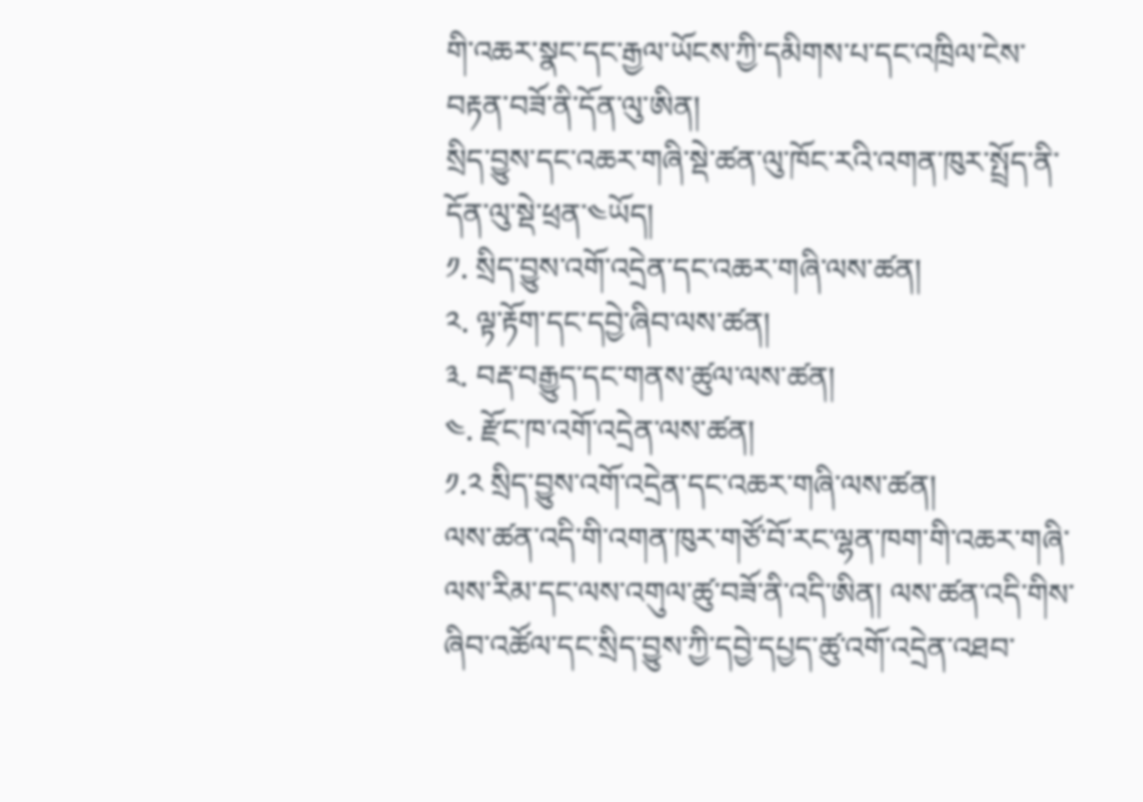གི་འཆར་སྣང་དང་རྒྱལ་ཡོངས་ཀྱི་དམིགས་པ་དང་འཁྲིལ་ངེས་བརྟན་བཟོ་ནི་དོན་ལུ་ཨིན།
སྲིད་བྱུས་དང་འཆར་གཞི་སྡེ་ཚན་ལུ་ཁོང་རའི་འགན་ཁུར་སྤྲོད་ནི་དོན་ལུ་སྡེ་ཕྲན་༤ཡོད།
༡. སྲིད་བྱུས་འགོ་འདྲེན་དང་འཆར་གཞི་ལས་ཚན།
༢. ལྟ་རྟོག་དང་དབྱེ་ཞིབ་ལས་ཚན།
༣. བརྡ་བརྒྱུད་དང་གནས་ཚུལ་ལས་ཚན།
༤. རྫོང་ཁ་འགོ་འདྲེན་ལས་ཚན།
༡.༢ སྲིད་བྱུས་འགོ་འདྲེན་དང་འཆར་གཞི་ལས་ཚན།
ལས་ཚན་འདི་གི་འགན་ཁུར་གཙོ་བོ་རང་ལྷན་ཁག་གི་འཆར་གཞི་ལས་རིམ་དང་ལས་འགུལ་ཚུ་བཟོ་ནི་འདི་ཨིན། ལས་ཚན་འདི་གིས་ཞིབ་འཚོལ་དང་སྲིད་བྱུས་ཀྱི་དབྱེ་དཔྱད་ཚུ་འགོ་འདྲེན་འཐབ་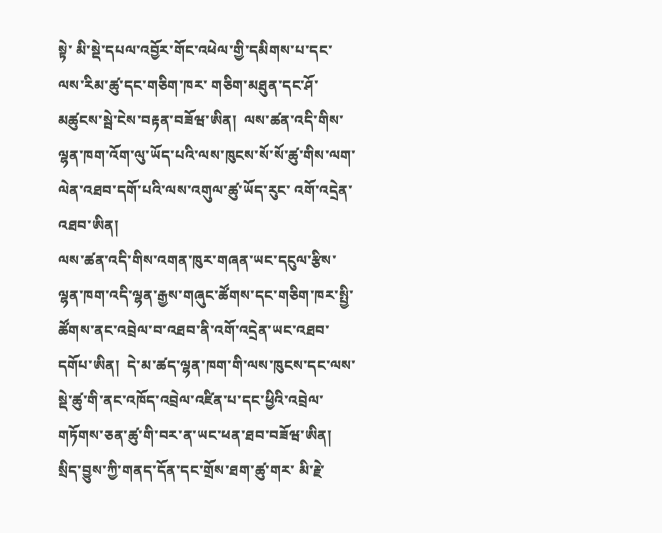སྟེ་ མི་སྡེ་དཔལ་འབྱོར་གོང་འཕེལ་གྱི་དམིགས་པ་དང་ ལས་རིམ་ཚུ་དང་གཅིག་ཁར་ གཅིག་མཐུན་དང་ཤོ་མཚུངས་སྦེ་ངེས་བརྟན་བཟོཝ་ཨིན།  ལས་ཚན་འདི་གིས་ལྷན་ཁག་འོག་ལུ་ཡོད་པའི་ལས་ཁུངས་སོ་སོ་ཚུ་གིས་ལག་ལེན་འཐབ་དགོ་པའི་ལས་འགུལ་ཚུ་ཡོད་རུང་ འགོ་འདྲེན་འཐབ་ཨིན།
ལས་ཚན་འདི་གིས་འགན་ཁུར་གཞན་ཡང་དངུལ་རྩིས་ལྷན་ཁག་འདི་ལྷན་རྒྱས་གཞུང་ཚོགས་དང་གཅིག་ཁར་སྤྱི་ཚོགས་ནང་འབྲེལ་བ་འཐབ་ནི་འགོ་འདྲེན་ཡང་འཐབ་དགོཔ་ཨིན།  དེ་མ་ཚད་ལྷན་ཁག་གི་ལས་ཁུངས་དང་ལས་སྡེ་ཚུ་གི་ནང་འཁོད་འབྲེལ་འཛིན་པ་དང་ཕྱིའི་འབྲེལ་གཏོགས་ཅན་ཚུ་གི་བར་ན་ཡང་ཕན་ཐབ་བཟོཝ་ཨིན།
སྲིད་བྱུས་ཀྱི་གནད་དོན་དང་གྲོས་ཐག་ཚུ་གར་ མི་རྗེ་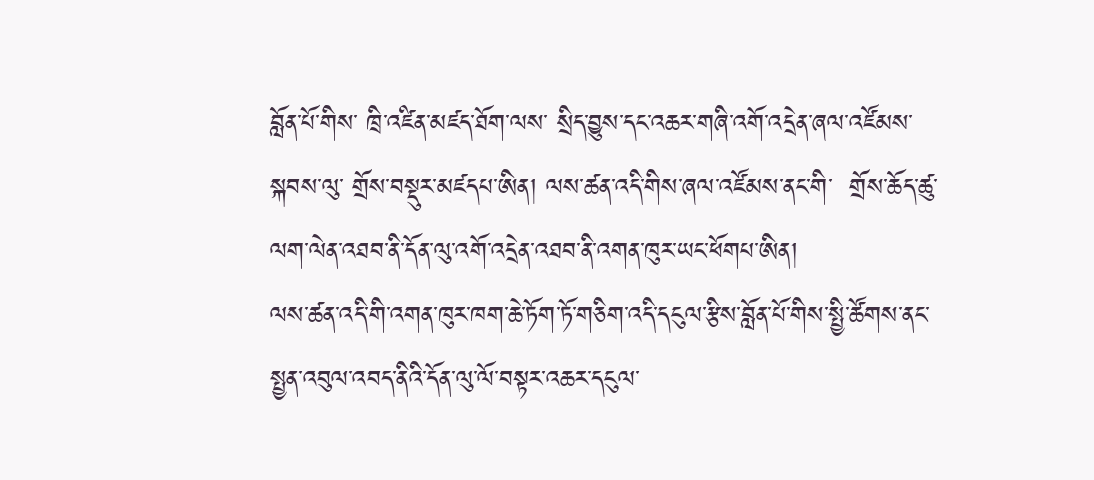བློན་པོ་གིས་ ཁྲི་འཛིན་མཛད་ཐོག་ལས་ སྲིད་བྱུས་དང་འཆར་གཞི་འགོ་འདྲེན་ཞལ་འཛོམས་སྐབས་ལུ་ གྲོས་བསྡུར་མཛདཔ་ཨིན། ལས་ཚན་འདི་གིས་ཞལ་འཛོམས་ནང་གི་  གྲོས་ཆོད་ཚུ་ལག་ལེན་འཐབ་ནི་དོན་ལུ་འགོ་འདྲེན་འཐབ་ནི་འགན་ཁུར་ཡང་ཕོགཔ་ཨིན།
ལས་ཚན་འདི་གི་འགན་ཁུར་ཁག་ཆེ་ཏོག་ཏོ་གཅིག་འདི་དངུལ་རྩིས་བློན་པོ་གིས་སྤྱི་ཚོགས་ནང་སྤྱན་འབུལ་འབད་ནིའི་དོན་ལུ་ལོ་བསྟར་འཆར་དངུལ་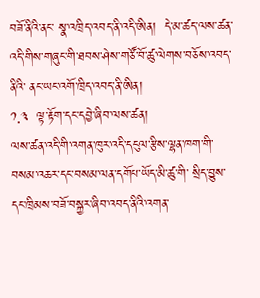བཟོ་ནིའི་ནང་ སྣ་འཁྲིད་འབད་ནི་འདི་ཨིན།  དེ་མ་ཚད་ལས་ཚན་འདི་གིས་གཞུང་གི་ཐབས་ཤེས་གཙོ་བོ་ཚུ་ལེགས་བཅོས་འབད་ནིའི་ ནང་ཡང་འགོ་ཁྲིད་འབད་ནི་ཨིན།
༡.༣  ལྟ་རྟོག་དང་དབྱེ་ཞིབ་ལས་ཚན།
ལས་ཚན་འདི་གི་འགན་ཁུར་འདི་དངུལ་རྩིས་ལྷན་ཁག་གི་བསམ་འཆར་དང་བསམ་ལན་དགོཔ་ཡོད་མི་ཚུ་གི་ སྲིད་བྱུས་དང་ཁྲིམས་བཟོ་བསྐྱར་ཞིབ་འབད་ནིའི་འགན་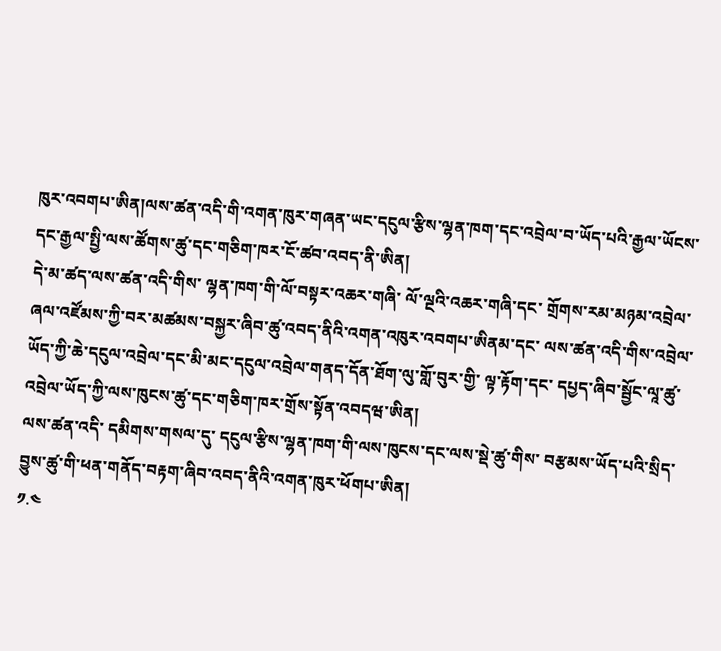ཁུར་འབགཔ་ཨིན།ལས་ཚན་འདི་གི་འགན་ཁུར་གཞན་ཡང་དངུལ་རྩིས་ལྷན་ཁག་དང་འབྲེལ་བ་ཡོད་པའི་རྒྱལ་ཡོངས་དང་རྒྱལ་སྤྱི་ལས་ཚོགས་ཚུ་དང་གཅིག་ཁར་ངོ་ཚབ་འབད་ནི་ཨིན།
དེ་མ་ཚད་ལས་ཚན་འདི་གིས་ ལྷན་ཁག་གི་ལོ་བསྟར་འཆར་གཞི་ ལོ་ལྔའི་འཆར་གཞི་དང་ གྲོགས་རམ་མཉམ་འབྲེལ་ཞལ་འཛོམས་ཀྱི་བར་མཚམས་བསྐྱར་ཞིབ་ཚུ་འབད་ནིའི་འགན་འཁུར་འབགཔ་ཨིནམ་དང་ ལས་ཚན་འདི་གིས་འབྲེལ་ཡོད་ཀྱི་ཆེ་དངུལ་འབྲེལ་དང་མི་མང་དངུལ་འབྲེལ་གནད་དོན་ཐོག་ལུ་གློ་བུར་གྱི་ ལྟ་རྟོག་དང་ དཔྱད་ཞིབ་སྦྱོང་ལཱ་ཚུ་འབྲེལ་ཡོད་ཀྱི་ལས་ཁུངས་ཚུ་དང་གཅིག་ཁར་གྲོས་སྟོན་འབདཝ་ཨིན།
ལས་ཚན་འདི་ དམིགས་གསལ་དུ་ དངུལ་རྩིས་ལྷན་ཁག་གི་ལས་ཁུངས་དང་ལས་སྡེ་ཚུ་གིས་ བརྩམས་ཡོད་པའི་སྲིད་བྱུས་ཚུ་གི་ཕན་གནོད་བརྟག་ཞིབ་འབད་ནིའི་འགན་ཁུར་ཕོགཔ་ཨིན།
༡.༤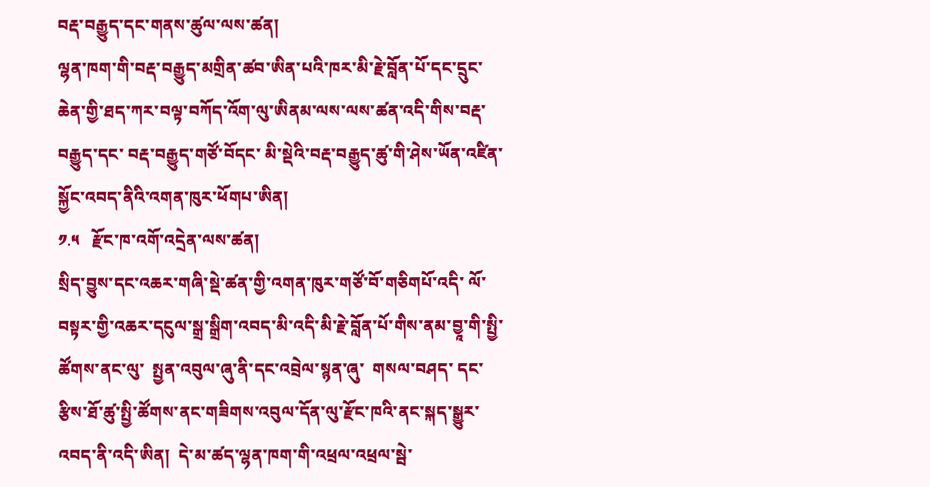བརྡ་བརྒྱུད་དང་གནས་ཚུལ་ལས་ཚན།
ལྷན་ཁག་གི་བརྡ་བརྒྱུད་མགྲིན་ཚབ་ཨིན་པའི་ཁར་མི་རྗེ་བློན་པོ་དང་དྲུང་ཆེན་གྱི་ཐད་ཀར་བལྟ་བཀོད་འོག་ལུ་ཨིནམ་ལས་ལས་ཚན་འདི་གིས་བརྡ་བརྒྱུད་དང་ བརྡ་བརྒྱུད་གཙོ་བོདང་ མི་སྡེའི་བརྡ་བརྒྱུད་ཚུ་གི་ཤེས་ཡོན་འཛིན་སྐྱོང་འབད་ནིའི་འགན་ཁུར་ཕོགཔ་ཨིན།
༡.༥   རྫོང་ཁ་འགོ་འདྲེན་ལས་ཚན།
སྲིད་བྱུས་དང་འཆར་གཞི་སྡེ་ཚན་གྱི་འགན་ཁུར་གཙོ་བོ་གཅིགཔོ་འདི་ ལོ་བསྟར་གྱི་འཆར་དངུལ་སྒྲ་སྒྲིག་འབད་མི་འདི་མི་རྗེ་བློན་པོ་གིས་ནམ་བྱཱ་གི་སྤྱི་ཚོགས་ནང་ལུ་  སྤྱན་འབུལ་ཞུ་ནི་དང་འབྲེལ་སྙན་ཞུ་  གསལ་བཤད་ དང་ རྩིས་ཐོ་ཚུ་སྤྱི་ཚོགས་ནང་གཟིགས་འབུལ་དོན་ལུ་རྫོང་ཁའི་ནང་སྐད་སྒྱུར་འབད་ནི་འདི་ཨིན།  དེ་མ་ཚད་ལྷན་ཁག་གི་འཕྲལ་འཕྲལ་སྦེ་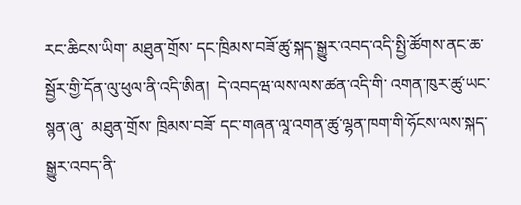རང་ཆིངས་ཡིག་ མཐུན་གྲོས་ དང་ཁྲིམས་བཟོ་ཚུ་སྐད་སྒྱུར་འབད་འདི་སྤྱི་ཚོགས་ནང་ཆ་སྦྱོར་གྱི་དོན་ལུ་ཕུལ་ནི་འདི་ཨིན།  དེ་འབདཝ་ལས་ལས་ཚན་འདི་གི་ འགན་ཁུར་ཚུ་ཡང་ སྙན་ཞུ་  མཐུན་གྲོས་ ཁྲིམས་བཟོ་ དང་གཞན་ལཱ་འགན་ཚུ་ལྷན་ཁག་གི་ཧོངས་ལས་སྐད་སྒྱུར་འབད་ནི་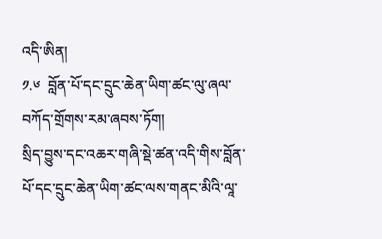འདི་ཨིན།
༡.༦  བློན་པོ་དང་དྲུང་ཆེན་ཡིག་ཚང་ལུ་ཞལ་བཀོད་གྲོགས་རམ་ཞབས་ཏོག།
སྲིད་བྱུས་དང་འཆར་གཞི་སྡེ་ཚན་འདི་གིས་བློན་པོ་དང་དྲུང་ཆེན་ཡིག་ཚང་ལས་གནང་མིའི་ལཱ་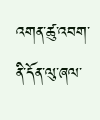འགན་ཚུ་འབག་ནི་དོན་ལུ་ཞལ་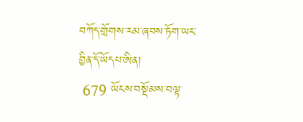བཀོད་གྲོགས་རམ་ཞབས་ཏོག་ཡང་བྱིན་དོ་ཡོདཔ་ཨིན།
 679 ཡོངས་བསྡོམས་བལྟ་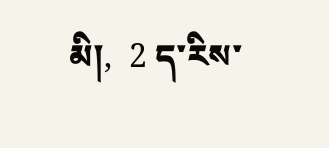མི།,  2 ད་རིས་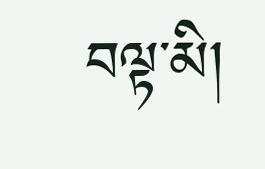བལྟ་མི།